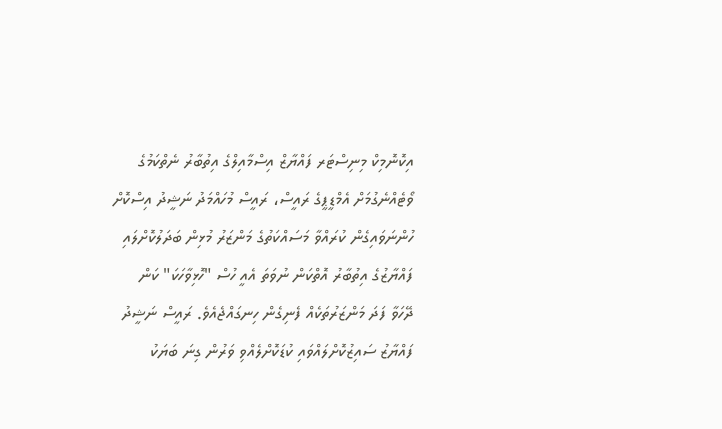އިކޮނޮމިކް މިނިސްޓަރ ފައްޔާޒް އިސްމާއިލްގެ އިތުބާރު ނެތްކަމުގެ ވޯޓެއްނެގުމަށް އެމްޑީޕީގެ ރައީސް، ރައީސް މުހައްމަދު ނަޝީދު އިސްކޮށް ހުންނަވައިގެން ކުރައްވާ މަސައްކަތުގެ މަންޒަރު މުޅިން ބަދަލުކޮށްލައި ފައްޔާޒުގެ އިތުބާރު އޮތްކަން ނުވަތަ އެއީ ހުސް "ހޮޅިވާހަކަ" ކަން ދޭހަވާ ފަދަ މަންޒަރުތަކެއް ފެނިގެން ހިނގައްޖެއެވެ. ރައީސް ނަޝީދު ފައްޔާޒު ސައިޒުކޮށްލައްވައި ކުޑަކޮށްލެއްވި ވަރުން ގިނަ ބަޔަކު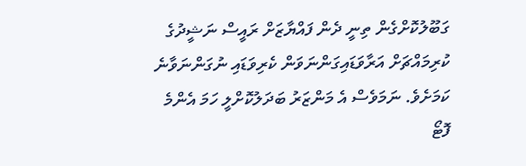ގަބޫލުކޮށްގެން ތިނީ ދެން ފައްޔާޒަށް ރައީސް ނަޝީދުގެ ކުރިމައްޗަށް އަރާވަޑައިގަންނަވަން ކެރިވަޑައި ނުގަންނަވާނެ ކަމަށެވެ. ނަމަވެސް އެ މަންޒަރު ބަދަލުކޮށްލީ ހަމަ އެންމެ ފޮޓޯ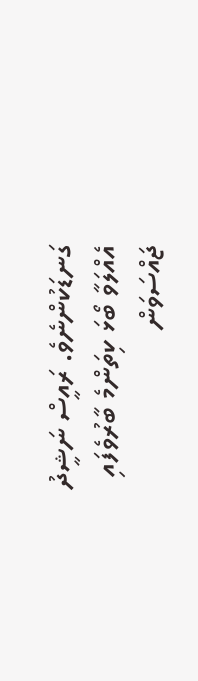ގަނޑަކުންނެވެ. ރައީސް ނަޝީދު އެއްލަވާ ބޯޅަ ކިތަންމެ ބާރުވެފައި ޖައްސަވަން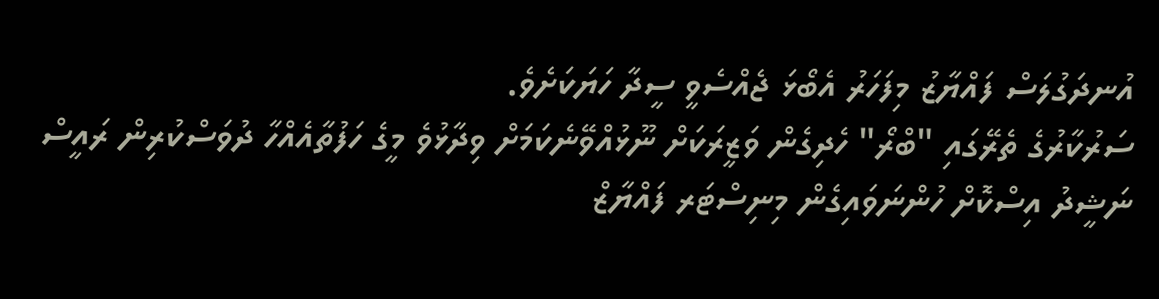އުނދަގުލަސް ފައްޔާޒު މިފަހަރު އެބޯޅަ ޖެއްސެވީ ސީދާ ހަޔަކަށެވެ.
ސަރުކާރުގެ ތެރޭގައި "ބްރޯ" ހެދިގެން ވަޒީރަކަށް ނޫޅުއްވޭނެކަމަށް ވިދާޅުވެ މީގެ ހަފުތާއެއްހާ ދުވަސްކުރިން ރައީސް ނަޝީދު އިސްކޮށް ހުންނަވައިގެން މިނިސްޓަރ ފައްޔާޒް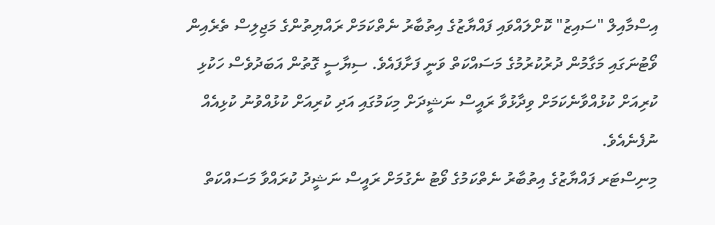އިސްމާއިލް "ސައިޒު" ކޮށްލައްވައި ފައްޔާޒުގެ އިތުބާރު ނެތްކަމަށް ރައްޔިތުންގެ މަޖިލިސް ތެރެއިން ވޯޓުނަގައި މަގާމުން ދުރުކުރުމުގެ މަސައްކަތް ވަނީ ފަށާފައެވެ. ސިޔާސީ ގޮތުން އަބަދުވެސް ހަކުޅި ކުރިއަށް ކުޅުއްވާނެކަމަށް ވިދާޅުވާ ރައީސް ނަޝީދަށް މިކަމުގައި އަދި ކުރިއަށް ކުޅުއްވުނު ކުޅިއެއް ނުފެނެއެވެ.
މިނިސްޓަރ ފައްޔާޒުގެ އިތުބާރު ނެތްކަމުގެ ވޯޓު ނެގުމަށް ރައީސް ނަޝީދު ކުރައްވާ މަސައްކަތް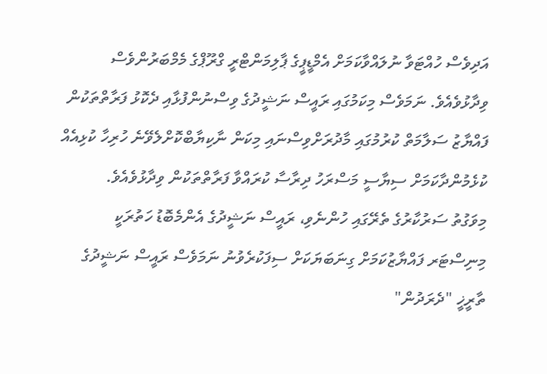އަދިވެސް ހުއްޓަވާ ނުލައްވާކަމަށް އެމްޑީޕީގެ ޕާލިމަންޓްރީ ގްރޫޕްގެ މެމްބަރުންވެސް ވިދާޅުވެއެވެ. ނަމަވެސް މިކަމުގައި ރައީސް ނަޝީދުގެ ވިސްނުންފުޅާއި ދެކޮޅު ފަރާތްތަކުން ފައްޔާޒު ސަލާމަތް ކުރުމުގައި މާދުރަށްވިސްނައި މިކަން ނާކިޔާބްކޮށްލެވޭނެ ހުރިހާ ކުޅިއެއް ކުޅެމުންދާކަމަށް ސިޔާސީ މަސްރަހު ދިރާސާ ކުރައްވާ ފަރާތްތަކުން ވިދާޅުވެއެވެ.
މިވަގުތު ސަރުކާރުގެ ތެރޭގައި ހުންނެވި، ރައީސް ނަޝީދުގެ އެންމެބޮޑު ހަތުރަކީ މިނިސްޓަރ ފައްޔާޒުކަމަށް ގިނަބަޔަކަށް ސިފަކުރެވުނު ނަމަވެސް ރައީސް ނަޝީދުގެ ތާރީޚީ "ދެރަދުން"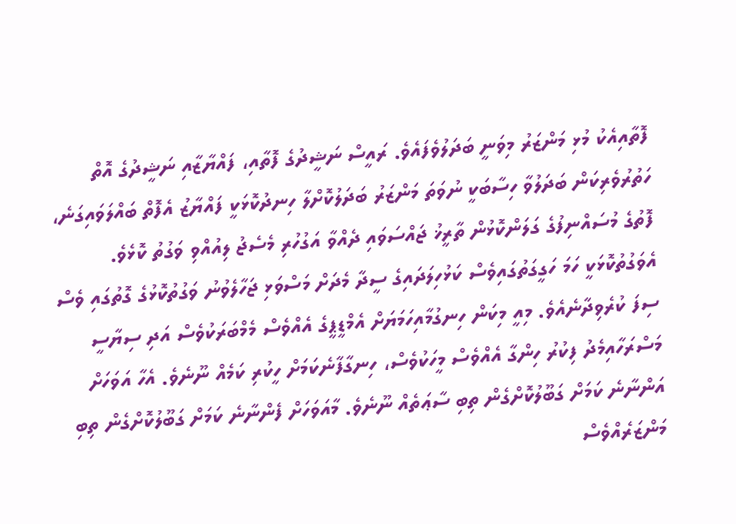ފޮތާއިއެކު މުޅި މަންޒަރު މިވަނީ ބަދަލުވެފައެވެ. ރައީސް ނަޝީދުގެ ފޮތާއި، ފައްޔާޒާއި ނަޝީދުގެ އޮތް ހަތުރުވެރިކަން ބަދަލުވާ ހިސާބަކީ ނުވަތަ މަންޒަރު ބަދަލުކޮށްލާ ހިނދުކޮޅަކީ ފައްޔާޒު އެފޮތް ބައްލަވައިގަނެ، ފޮތުގެ މުސައްނިފުގެ ގަލަންކޮޅުން ތާރީޚު ޖައްސަވައި ދެއްވާ އަގުހުރި މެސެޖު ލިއުއްވި ވަގުތު ކޮޅެވެ. އެވަގުތުކޮޅަކީ ހަމަ ހަގީގަތުގައިވެސް ކަޅުހިލަދައިގެ ސީދާ މެދަށް މަސްވަޅި ޖަހާލެވުނު ވަގުތުކޮޅުގެ ގޮތުގައި ވެސް ސިފަ ކުރެވިދާނެއެވެ. މިއީ މިކަން ހިނގުމާއިހަމަޔަށް އެމްޑީޕީގެ އެއްވެސް މެމްބަރަކުވެސް އަދި ސިޔާސީ މަސްރަހާއިމެދު ފިކުރު ހިންގާ އެއްވެސް މީހަކުވެސް، ހިނގާފާނެކަމަށް ހީކުރި ކަމެއް ނޫނެވެ. އެހާ އަވަހަށް އަންނާނެ ކަމަށް ގަބޫލުކޮށްގެން ތިބި ސާޢަތެއް ނޫނެވެ. މާއަވަހަށް ފެންނާނެ ކަމަށް ގަބޫލުކޮށްގެން ތިބި މަންޒަރެއްވެސް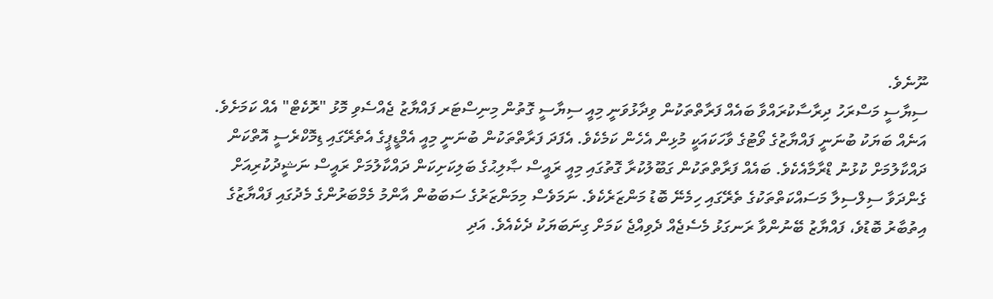ނޫނެވެ.
ސިޔާސީ މަސްރަހު ދިރާސާކުރައްވާ ބައެއް ފަރާތްތަކުން ވިދާޅުވަނީ މިއީ ސިޔާސީ ގޮތުން މިނިސްޓަރ ފައްޔާޒު ޖެއްސެވި މޮޅު "ރޮކެޓް" އެއް ކަމަށެވެ. އަނެއް ބަޔަކު ބުނަނީ ފައްޔާޒުގެ ވޯޓުގެ ވާހަކައަކީ މުޅިން އެހެން ކަމެކެވެ. އެފަދަ ފަރާތްތަކުން ބުނަނީ މިއީ އެމްޑީޕީގެ އެތެރޭގައި ޑިމޮކްރެސީ އޮތްކަން ދައްކާލުމަށް ކުޅުނު ޑްރާމާއެކެވެ. ބައެއް ފަރާތްތަކުން ގަބޫލުކުރާ ގޮތުގައި މިއީ ރައީސް ޞާލިޙުގެ ބަލިކަށިކަން ދައްކާލުމަށް ރައީސް ނަޝީދުކުރިއަށް ގެންދަވާ ސިލްސިލާ މަސައްކަތްތަކުގެ ތެރޭގައި ހިމެނޭ ބޮޑު މަންޒަރެކެވެ. ނަމަވެސް މިމަންޒަރުގެ ސަބަބުން އާންމު މެމްބަރުންގެ މެދުގައި ފައްޔާޒުގެ އިތުބާރު ބޮޑުވެ، ފައްޔާޒު ބޭނުންވާ ރަނގަޅު މެސެޖެއް ދެވިއްޖެ ކަމަށް ގިނަބަޔަކު ދެކެއެވެ. އަދި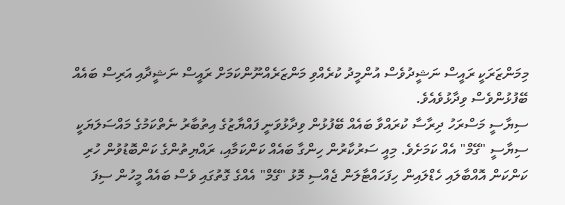މިމަންޒަރަކީ ރައީސް ނަޝީދުވެސް އުންމީދު ކުރެއްވި މަންޒަރެއްނޫންކަމަށް ރައީސް ނަޝީދާއި އަރިސް ބައެއް ބޭފުޅުންވެސް ވިދާޅުވެއެވެ.
ސިޔާސީ މަސްރަހު ދިރާސާ ކުރައްވާ ބައެއް ބޭފުޅުން ވިދާޅުވަނީ ފައްޔާޒުގެ އިތުބާރު ނެތްކަމުގެ މައްސަލަޔަކީ ސިޔާސީ "ގޭމް" އެއް ކަމަށެވެ. މިއީ ސަރުކާރުން ހިންގާ ބައެއް ކަންކަމާއި، ރައްޔިތުންގެ ކަންބޮޑުވުން ހުރި ކަންކަން އޮއްބާލައި ހެޑްލައިން ހިފަހައްޓާލަން ޖެއްސި މޮޅު "ގޭމް" އެއްގެ ގޮތުގައި ވެސް ބައެއް މީހުން ސިފަ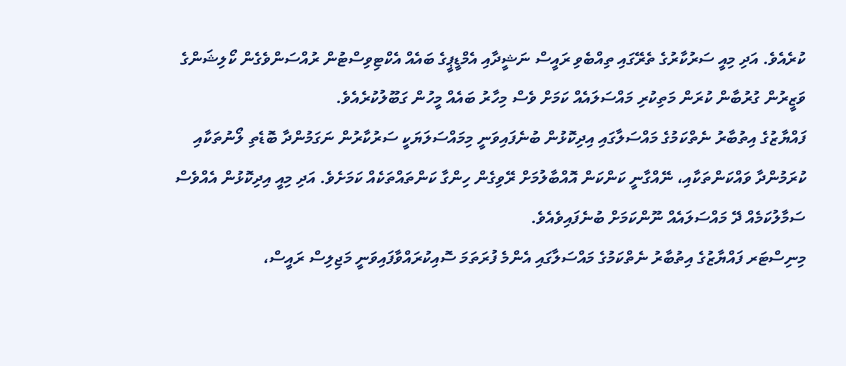ކުރެއެވެ. އަދި މިއީ ސަރުކާރުގެ ތެރޭގައި ތިއްބެވި ރައީސް ނަޝީދާއި އެމްޑީޕީގެ ބައެއް އެކްޓިވިސްޓުން ރުއްސަންވެގެން ކޯލިޝަންގެ ވަޒީރުން ގުރުބާން ކުރަން މަތިކުރި މައްސަލައެއް ކަމަށް ވެސް މިހާރު ބައެއް މީހުން ގަބޫލުކުރެއެވެ.
ފައްޔާޒުގެ އިތުބާރު ނެތްކަމުގެ މައްސަލާގައި އިދިކޮޅުން ބުނެފައިވަނީ މިމައްސަލަޔަކީ ސަރުކާރުން ނަގަމުންދާ ބޮޑެތި ލޯނުތަކާއި ކުރަމުންދާ ވައްކަންތަކާއި، ނޭއްގާނީ ކަންކަން އޮއްބާލުމަށް ރޭވިގެން ހިންގާ ކަންތައްތަކެއް ކަމަށެވެ. އަދި މިއީ އިދިކޮޅުން އެއްވެސް ސަމާލުކަމެއް ދޭ މައްސަލައެއް ނޫންކަމަށް ބުނެފައިވެއެވެ.
މިނިސްޓަރ ފައްޔާޒުގެ އިތުބާރު ނެތްކަމުގެ މައްސަލާގައި އެންމެ ފުރަތަމަ ސޮއިކުރައްވާފައިވަނީ މަޖިލިސް ރައީސް،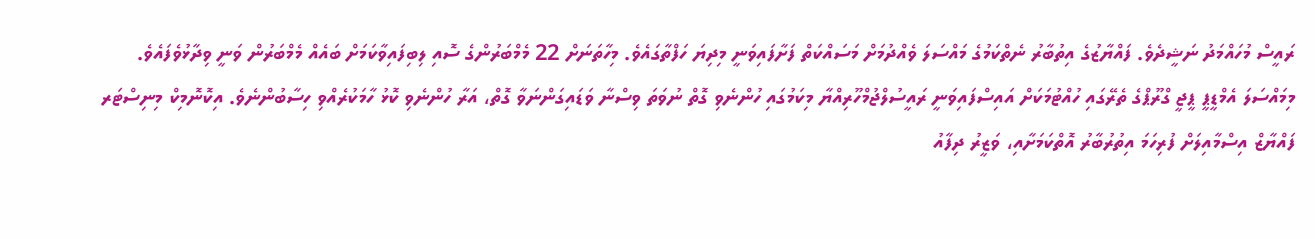ރައީސް މުހައްމަދު ނަޝީދެވެ. ފައްޔާޒުގެ އިތުބާރު ނެތްކަމުގެ މައްސަލަ ވެއްދުމަށް މަސައްކަތް ފަށާފައިވަނީ މިދިޔަ ހަފްތާގައެވެ. މިހާތަނަށް 22 މެމްބަރުންގެ ސޮއި ލިބިފައިވާކަމަށް ބައެއް މެމްބަރުން ވަނީ ވިދާޅުވެފައެވެ.
މިމައްސަލަ އެމްޑީޕީ ޕީޖީ ގްރޫޕްގެ ތެރޭގައި ހުއްޓުމަކަށް އައިސްފައިވަނީ ރައީސުލްޖުމްހޫރިއްޔާ މިކަމުގައި ހުންނެވި ގޮތް ނުވަތަ ވިސްނާ ވަޑައިގަންނަވާ ގޮތް، އަރާ ހުންނެވި ކޮޅު ހާމަކުރެއްވި ހިސާބުންނެވެ. އިކޮނޮމިކް މިނިސްޓަރ ފައްޔާޒް އިސްމާއިލަށް ފުރިހަމަ އިތުރުބާރު އޮތްކަމަށާއި، ވަޒީރު ދިފާއު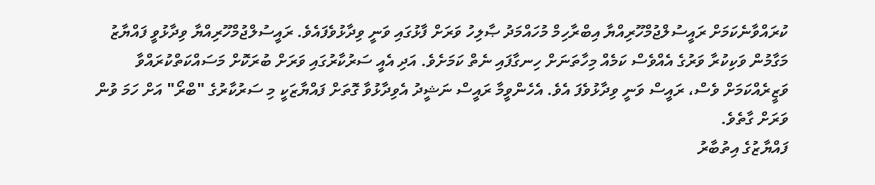ކުރައްވާނެކަމަށް ރައީސުލްޖުމްހޫރިއްޔާ އިބްރާހިމް މުހައްމަދު ޞާލިހު ވަރަށް ފާޅުގައި ވަނީ ވިދާޅުވެފައެވެ. ރައީސުލްޖުމްހޫރިއްޔާ ވިދާޅުވީ ފައްޔާޒު މަގާމުން ވަކިކުރާ ވަރުގެ އެއްވެސް ކަމެއް މިހާތަނަށް ހިނގާފައި ނެތް ކަމަށެވެ. އަދި އެއީ ސަރުކާރުގައި ވަރަށް ބުރަކޮށް މަސައްކަތްކުރައްވާ ވަޒީރެއްކަމަށް ވެސް، ރައީސް ވަނީ ވިދާޅުވެފަ އެވެ. އެހެންވީމާ ރައީސް ނަޝީދު އެވިދާޅުވާ ގޮތަށް ފައްޔާޒަކީ މި ސަރުކާރުގެ "ބްރޯ" އަށް ހަމަ ވުން ވަރަށް ގާތެވެ.
ފައްޔާޒުގެ އިތުބާރު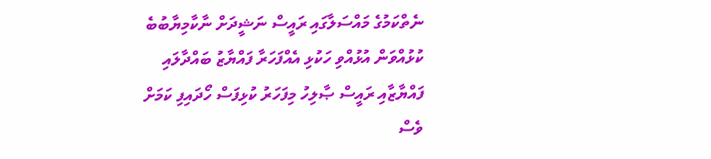ނެތްކަމުގެ މައްސަލާގައި ރައީސް ނަޝީދަށް ނާކާމިޔާބުބެ ކުޅުއްވަން އުޅުއްވި ހަކުޅި އެއްފަހަރާ ފައްޔާޒު ބައްދާލައި ފައްޔާޒާއި ރައީސް ޞާލިހު މިފަހަރު ކުޅިފަސް ހޯދައިފި ކަމަށް ވެސް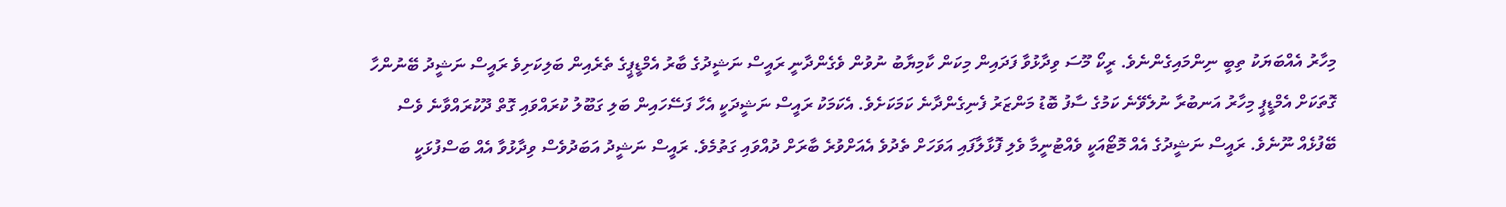މިހާރު އެއްބަޔަކު ތިބީ ނިންމައިގެންނެވެ. ރީކޯ މޫސަ ވިދާޅުވާ ފަދައިން މިކަން ކާމިޔާބު ނުވުން ވެގެންދާނީ ރައީސް ނަޝީދުގެ ބާރު އެމްޑީޕީގެ ތެރެއިން ބަލިކަށިވެ ރައީސް ނަޝީދު ބޭނުންހާ ގޮތަކަށް އެމްޑީޕީ މިހާރު އަނބުރާ ނުލެވޭނެ ކަމުގެ ސާފު ބޮޑު މަންޒަރު ފެނިގެންދާނެ ކަމަކަށެވެ. އެކަމަކު ރައީސް ނަޝީދަކީ އެހާ ފަސޭހައިން ބަލި ގަބޫލު ކުރައްވައި ގޮތް ދޫކުރައްވާނެ ވެސް ބޭފުޅެއް ނޫނެވެ. ރައީސް ނަޝީދުގެ އެއް މޮޓޯއަކީ ވެއްޓުނީމާ ވެލި ފޮޅާލާފައި އަވަހަށް ތެދުވެ އެއަށްވުރެ ބާރަށް ދުއްވައި ގަތުމެވެ. ރައީސް ނަޝީދު އަބަދުވެސް ވިދާޅުވާ އެއް ބަސްފުޅަކީ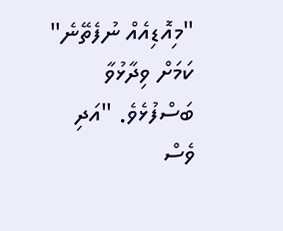"މިއޮޑިއެއް ނުފެތޭނެ" ކަމަށް ވިދާޅުވާ ބަސްފުޅެވެ. "އަދި ވެސް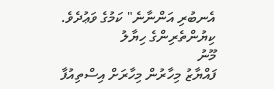އެނބުރި އަންނާނެ" ކަމުގެ ވަޢުދެވެ.
ކިޔުންތެރިންގެ ހިޔާލު
މޫނު
ފައްޔާޒު މިހާރުން މިހާރަށް އިސްތިއުފާ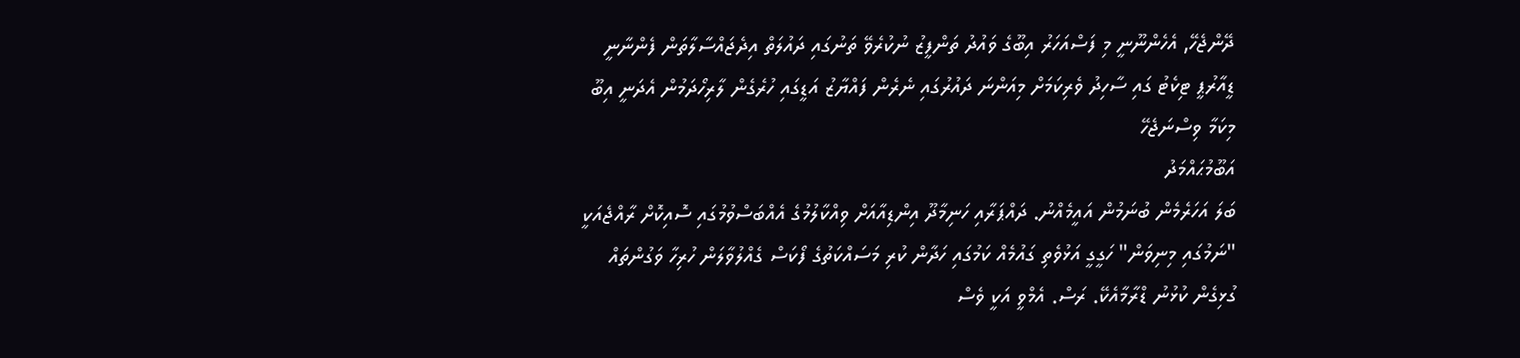ދޭންޖެހޭ, އެހެންނޫނީ މި ފަސްއަހަރު އިބޫގެ ވައުދު ތަންފީޒު ނުކުރެވޭ ތަނުގައި ދައުލަތް އިދެޖައްސާލާތަން ފެންނާނީ ޑީއާރުޕީ ޓިކެޓު ގައި ސާހިދު ވެރިކަމަށް މިއަންނަ ދައުރުގައި ނެރެން ފައްޔާޒު އަޑީގައި ހުރެގެން ލާރިހޯދަމުން އެދަނީ އިބޫ މިކަމާ ވިސްނަޖެހޭ
އަބޫމުޙައްމަދު
ބަލަ އަހަރެމެން ބުނަމުން އައީމެއްނު. ދައްޕަރާއި ހަނިމާދޫ އިންޑިއާއަށް ވިއްކާލުމުގެ އެއްބަސްވުމުގައި ސޮއިކޮށް ރާއްޖެއަކީ "ނަމުގައި މިނިވަން" ހަގީގީ އަޅުވެތި ގައުމެއް ކަމުގައި ހަދާން ކުރި މަސައްކަތުގެ ފޯކަސް ގެއްލުވާލަން ހުރިހާ ވަގުންތައް ގުޅިގެން ކުޅުނު ޑްރާމާއެކޭ. ރަސް. އެމްވީ އަކީ ވެސް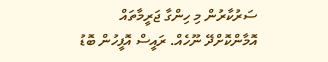ސަރުކާރުން މި ހިންގާ ޖަރީމާތައް އޮމާންކޮށްދޭ ނޫހެއް. ރައީސް އޮފީހުން ބޮޑު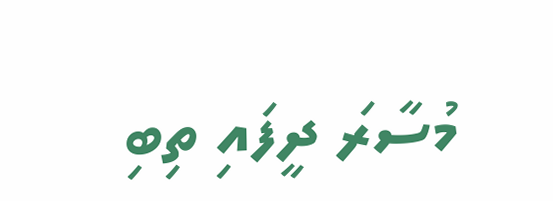މުސާރަ ދީފައި ތިބި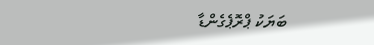ބަޔަކު ޕްރޮޕެގެންޑާ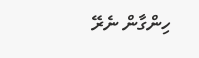ހިންގާން ނެރޭ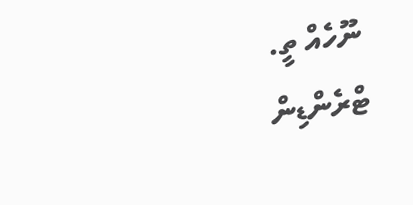ނޫހެއް ތީ.
ޓްރެންޑިން